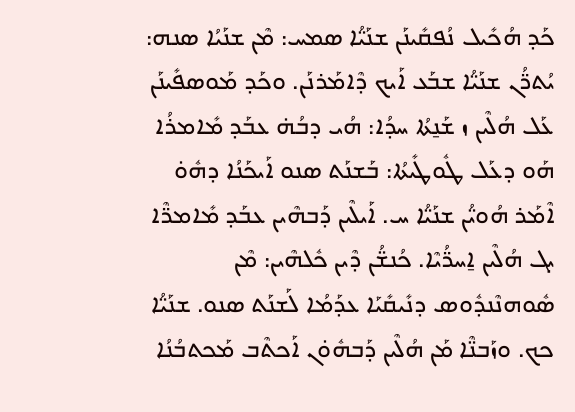ܟܰܕ ܗܳܟܺܝܠ ܢܳܦܩܺܝܢܰܢ ܫܢܰܝ̈ܳܐ ܣܡܚ: ܡܶܢ ܫܢܰܝܳܐ ܣܢܗ: ܝܳܬܪ̈ܳܢ ܫܢܰܝ̈ܳܐ ܫܒܰܥ ܐܰܝܟ ܕܶܐܡܰܪܢܰܢ. ܘܟܰܕ ܡܰܘܣܦܺܝܢܰܢ ܥܰܠ ܗܳܠܶܝܢ ܙ ܫܰܢ̱ܬܳܐ ܚܕܳܐ: ܗܳܝ ܕܒܳܗ̇ ܥܒܰܕ ܡܺܐܡܪܳܐ ܗܰܘ ܕܥܰܠ ܛܽܘܛܺܝܬܳܐ: ܒܰܫܢܰܬ ܣܢܘ ܐܰܝܟܰܢܳܐ ܕܗܽܘ̇ ܐܶܡܰܪ ܗܳܘܝ̈ܳܢ ܫܢܰܝ̈ܳܐ ܚ. ܐܰܝܠܶܝܢ ܕܰܒܗܶܝܢ ܥܒܰܕ ܡܺܐܡܪ̈ܶܐ ܝܓ ܗܳܠܶܝܢ ܐ̱ܚܪ̈ܳܝܶܐ. ܟܳܢܫ̈ܳܢ ܕܶܝܢ ܟܽܠܗܶܝܢ: ܡܶܢ ܣܽܘܗܢܶܢܕܽܘܣ ܕܢܺܝܩܺܝܰܐ ܥܕܰܡܳܐ ܠܰܫܢܰܬ ܣܢܘ. ܫܢܰܝ̈ܳܐ ܟܟ. ܘܙܰܒܢ̈ܶܐ ܡܰܢ ܗܳܠܶܝܢ ܕܰܒܗܽܘ̇ܢ ܐܰܟܬܶܒ ܡܰܟܬܒܳܢܳܐ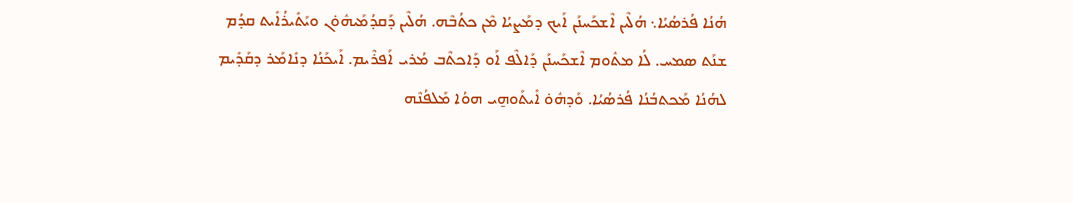ܗܳܢܳܐ ܦܳܪܣܳܝܳܐ܆ ܗܳܠܶܝܢ ܐܶܫܟܰܚܢܰܢ ܐܰܝܟ ܕܡܰܨܝܳܐ ܡܶܢ ܟܬܳܒܶܗ. ܗܳܠܶܝܢ ܕܰܩܕܳܡܰܝܗܽܘ̇ܢ ܘܝܰܬܺܝܪܳܐܺܝܬ ܩܕܳܡ ܫܢܰܬ ܣܡܚ. ܠܳܐ ܡܬܽܘܡ ܐܶܫܟܰܚܢܰܢ ܕܰܐܠܶܦ ܐܰܘ ܕܰܐܟܬܶܒ ܡܳܪܝ ܐܰܦܪܶܝܡ. ܐܰܝܟܰܢܳܐ ܕܢܺܐܡܰܪ ܕܩܰܕܺܝܡ ܠܗܳܢܳܐ ܡܰܟܬܒܳܢܳܐ ܦܳܪܣܳܝܳܐ. ܘܰܕܗܽܘ̇ ܐܺܝܬܰܘܗ̱ܝ ܗܘܳܐ ܡܰܠܦܳܢܶܗ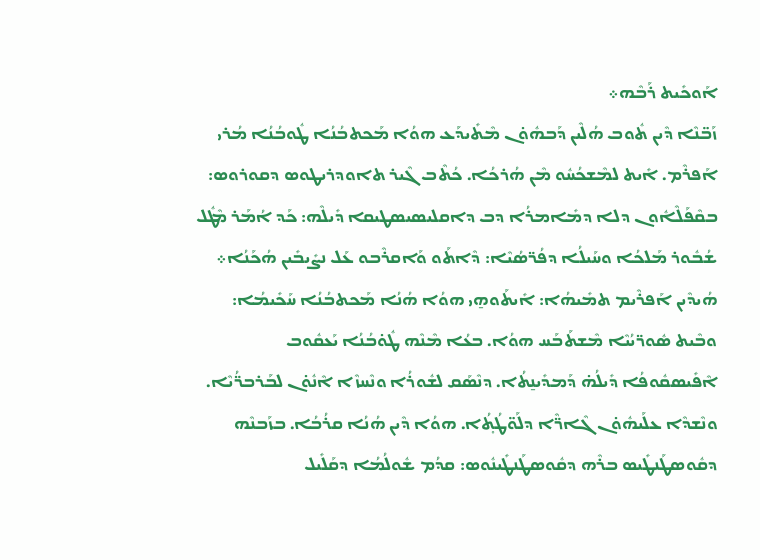ܐܰܘܟܺܝܬ ܪܰܒܶܗ܀
ܙܰܒ̈ܢܶܐ ܕܶܝܢ ܬܽܘܒ ܗܳܠܶܝܢ ܕܰܒܗܽܘ̇ܢ ܡܶܬܺܝܕܰܥ ܗܘܳܐ ܡܰܟܬܒܳܢܳܐ ܛܽܘܒܳܢܳܐ ܡܳܪܝ ܐܰܦܪܶܡ. ܐܺܝܬ ܠܡܶܫܟܳܚܽܘ ܡܶܢ ܗܳܪܟܳܐ. ܟܳܬܶܒ ܓܶܝܪ ܬܐܘܕܪܝܛܘܣ ܕܩܘܪܘܣ: ܒܩܶܦܰܠܶܐܽܘܢ ܕܠܐ ܕܡܺܐܡܪܳܐ ܕܒ ܕܐܩܠܝܣܝܣܛܝܩܐ ܕܺܝܠܶܗ: ܟܰܕ ܐܳܡܰܪ ܡܶܛܽܠ ܫܳܒܽܘܪ ܡܰܠܟܳܐ ܘܚܰܝܠܳܐ ܕܦܳܪ̈ܣܳܝܶܐ: ܕܶܐܬܰܘ ܘܰܐܩܪܶܒܘ ܥܰܠ ܢܨܺܝܒܺܝܢ ܗܳܟܰܢܳܐ܀
ܗܳܝܕܶܝܢ ܐܰܦܪܶܝܡ ܬܡܺܝܗܳܐ: ܐܺܝܬܰܘܗ̱ܝ ܗܘܳܐ ܗܳܢܳܐ ܡܰܟܬܒܳܢܳܐ ܚܰܟܺܝܡܳܐ: ܘܒܶܝܬ ܣܽܘܪ̈ܝܳܝܶܐ ܡܶܫܬܰܒܰܚ ܗܘܳܐ. ܒܥܳܐ ܡܶܢܶܗ ܛܽܘ̇ܒܳܢܳܐ ܝܰܥܩܽܘܒ ܐܶܦܺܝܣܩܽܘܦܳܐ ܕܺܝܠܳܗ̇ ܕܰܡܕܺܝܢ̱ܬܳܐ. ܕܢܶܣܰܩ ܠܫܽܘܪܳܐ ܘܢܶܚܙܶܐ ܐܶܢܽܘ̇ܢ ܠܒܰܪܒܪ̈ܳܝܶܐ. ܘܢܶܫܕܶܐ ܥܠܰܝܗܽܘ̇ܢ ܓܶܐܪ̈ܶܐ ܕܠܰܘ̈ܛܳܬ̥ܳܐ. ܗܘܳܐ ܕܶܝܢ ܗܳܢܳܐ ܩܪܳܒܳܐ. ܒܙܰܒܢܶܗ ܕܩܽܘܣܛܰܢܛܺܝܣ ܒܪܶܗ ܕܩܽܘܣܛܰܢܛܺܝܢܽܘܣ: ܩܕܳܡ ܫܽܘܠܳܡܳܐ ܕܩܰܠܺܝܠ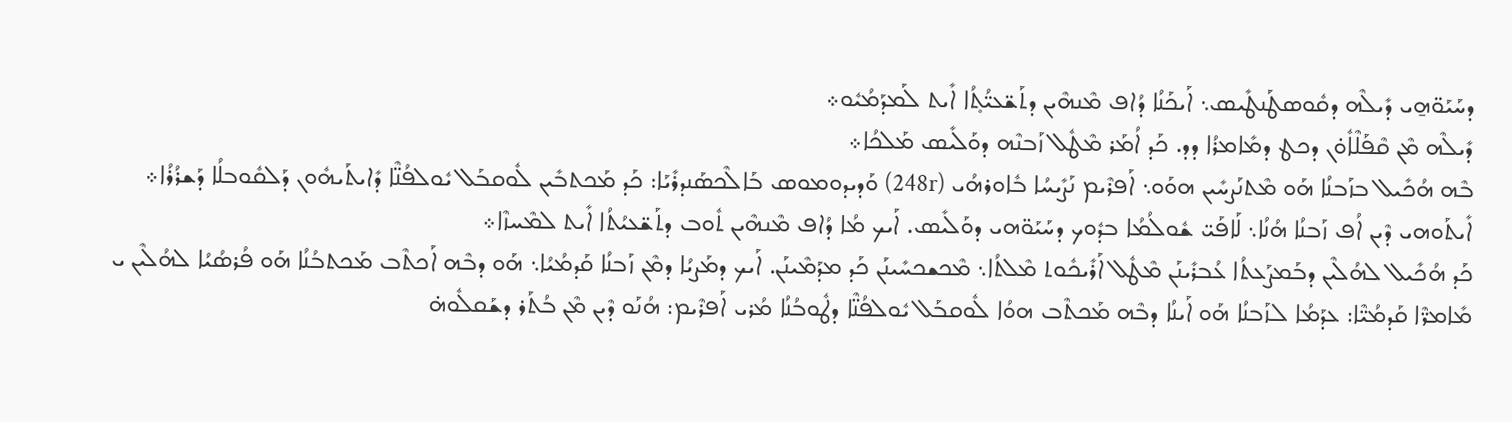ܕܚܰܝܰܘ̈ܗ̱ܝ ܕܺܝܠܶܗ ܕܩܽܘܣܛܰܢܛܺܝܣ܆ ܐܰܝܟܰܢܳܐ ܕܳܐܦ ܡܶܢܗܶܝܢ ܕܬܰܫ̈ܥܝ̈ܳܬ̥ܳܐ ܐܺܝܬ ܠܰܡܕܰܡܳܝܽܘ܀
ܕܺܝܠܶܗ ܡܶܢ ܩܶܦܰܠܶܐܽܘ̇ܢ ܕܟܛ ܕܡܺܐܡܪܳܐ ܕܕ. ܟܰܕ ܐܳܡܰܪ ܡܶܛܽܠ ܙܰܒܢܶܗ ܕܘܰܠܺܝܣ ܡܰܠܟܳܐ܀
ܒܶܗ ܗܳܟܺܝܠ ܒܙܰܒܢܳܐ ܗܰܘ ܡܶܬܢܰܨܚܺܝܢ ܗܘܰܘ܆ ܐܰܦܪܶܝܡ ܢܰܨܺܝܚܳܐ ܒܽܐܘܪܗܳܝ (248r) ܘܰܕܝܕܘܡܘܣ ܒܰܐܠܶܟܣܰܢܕܪܺܝܰܐ: ܟܰܕ ܡܰܟܬܒܺܝܢ ܠܽܘܩܒܰܠ ܝܽܘܠܦܳܢ̈ܶܐ ܕܺܐܝܬܰܝܗܽܘܢ ܕܰܠܩܽܘܒܠܳܐ ܕܰܫܪܳܪܳܐ܀
ܐܺܝܬܰܘܗܝ ܕܶܝܢ ܐܳܦ ܙܰܒܢܳܐ ܗܳܢܳܐ܆ ܠܰܐܦܰܝ̈ ܫܽܘܠܳܡܳܐ ܒܕܽܘܟ ܕܚܰܝܰܘ̈ܗܝ ܕܘܰܠܺܝܣ. ܐܰܝܟ ܡܳܐ ܕܳܐܦ ܡܶܢܗܶܝܢ ܬܽܘܒ ܕܬܰܫ̈ܥܝܳܬܳܐ ܐܺܝܬ ܠܡܶܚܙܶܐ܀
ܟܰܕ ܗܳܟܺܝܠ ܠܗܳܠܶܝܢ ܕܒܰܡܨܰܥܬܳܐ ܥܳܒܪܺܝܢܰܢ ܡܶܛܽܠ ܐܰܪܺܝܟܽܘܬ ܡܶܠܬܳܐ܆ ܡܶܟܫܟܚܺܝܢܰܢ ܟܰܕ ܡܕܰܡܶܝܢܰܢ. ܐܰܝܟ ܕܡܰܨܝܳܐ ܕܡܶܢ ܙܰܒܢܳܐ ܩܰܕܡܳܝܳܐ܆ ܗܰܘ ܕܒܶܗ ܐܰܟܬܶܒ ܡܰܟܬܒܳܢܳܐ ܗܰܘ ܦܳܪܣܳܝܳܐ ܠܗܳܠܶܝܢ ܝ ܡܺܐܡܪ̈ܶܐ ܩܰܕܡܳܝ̈ܶܐ: ܥܕܰܡܳܐ ܠܙܰܒܢܳܐ ܗܰܘ ܐܰܝܢܳܐ ܕܒܶܗ ܡܰܟܬܶܒ ܗܘܳܐ ܠܽܘܩܒܰܠ ܝܽܘܠܦܳܢ̈ܶܐ ܕܛܽܘܒܳܢܳܐ ܡܳܪܝ ܐܰܦܪܶܝܡ: ܗܳܢܰܘ ܕܶܝܢ ܡܶܢ ܒܳܬܰܪ ܕܫܰܩܠܽܘܗ̇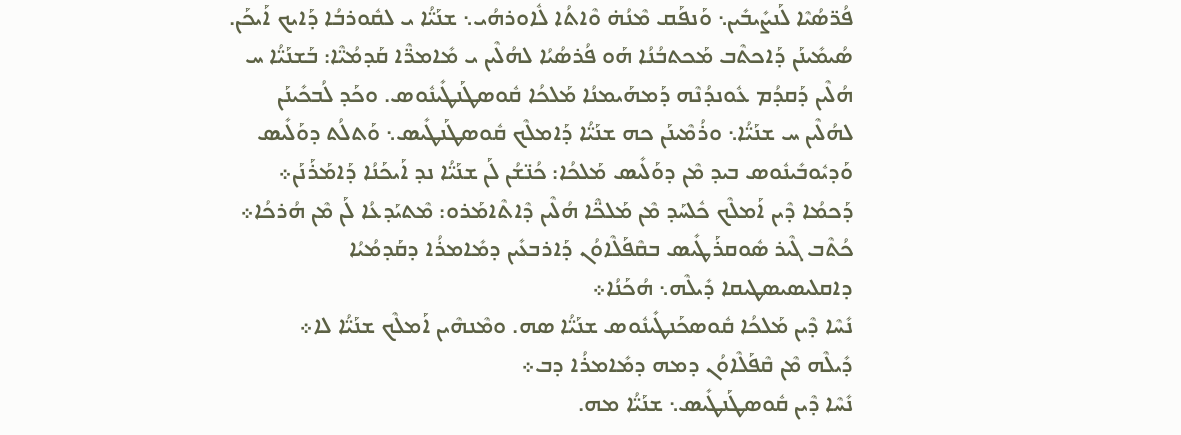ܦܳܪ̈ܣܳܝܶܐ ܠܰܢܨܺܝܒܺܝܢ܆ ܘܰܢܦܰܩ ܡܶܢܳܗ̇ ܘܶܐܬܳܐ ܠܽܐܘܪܗܳܝ܆ ܫܢܰܝ̈ܳܐ ܝ ܠܩܽܘܪܒܳܐ ܕܰܐܝܟ ܐܰܝܟܰܢ. ܣܳܝܡܺܝܢܰܢ ܕܰܐܟܬܶܒ ܡܰܟܬܒܳܢܳܐ ܗܰܘ ܦܳܪܣܳܝܳܐ ܠܗܳܠܶܝܢ ܝ ܡܺܐܡܪ̈ܶܐ ܩܰܕܡܳܝ̈ܶܐ: ܒܰܫܢܰܝ̈ܳܐ ܚ ܗܳܠܶܝܢ ܕܰܩܕܳܡ ܥܽܘܢܕܳܢܶܗ ܕܰܡܗܰܝܡܢܳܐ ܡܰܠܟܳܐ ܩܽܘܣܛܰܢܛܺܝܢܽܘܣ. ܘܟܰܕ ܠܳܒܟܺܝܢܰܢ ܠܗܳܠܶܝܢ ܚ ܫܢܰܝ̈ܳܐ܆ ܘܪܳܡܶܝܢܰܢ ܟܗ ܫܢܰܝ̈ܳܐ ܕܰܐܡܠܶܟ ܩܽܘܣܛܰܢܛܺܝܣ܆ ܘܰܬܠܳܬ ܕܘܰܠܺܝܣ ܘܰܕܝܽܘܒܺܝܢܽܘܣ ܒܝܕ ܡܶܢ ܕܘܰܠܺܝܣ ܡܰܠܟܳܐ: ܟܳܢ̈ܫܳܢ ܠܰܢ ܫܢܰܝ̈ܳܐ ܢܕ ܐܰܝܟܰܢܳܐ ܕܰܐܡܰܪܰܢܰܢ܀
ܕܰܟܡܳܐ ܕܶܝܢ ܐܰܡܠܶܟ ܟܽܠܚܰܕ ܡܶܢ ܡܰܠܟ̈ܶܐ ܗܳܠܶܝܢ ܕܶܐܬܶܐܡܰܪܘ: ܡܶܬܝܰܕܥܳܐ ܠܰܢ ܡܶܢ ܗܳܪܟܳܐ܀
ܟܳܬܶܒ ܓܶܝܪ ܣܽܘܩܪܰܛܺܝܣ ܒܩܶܦܰܠܶܐܘܳܢ ܕܰܐܪܒܥܺܝܢ ܕܡܺܐܡܪܳܐ ܕܩܰܕܡܳܝܳܐ ܕܐܩܠܝܣܝܣܛܝܩܐ ܕܺܝܠܶܗ܆ ܗܳܟܰܢܳܐ܀
ܢܺܚܶܐ ܕܶܝܢ ܡܰܠܟܳܐ ܩܽܘܣܟܰܢܛܺܝܢܽܘܣ ܫܢܰܝ̈ܳܐ ܣܗ. ܘܡܶܢܗܶܝܢ ܐܰܡܠܶܟ ܫܢܰܝ̈ܳܐ ܠܐ܀
ܕܺܝܠܶܗ ܡܶܢ ܩܶܦܰܠܶܐܘܳܢ ܕܡܗ ܕܡܺܐܡܪܳܐ ܕܒ܀
ܢܺܚܶܐ ܕܶܝܢ ܩܽܘܣܛܰܢܛܺܝܣ܆ ܫܢܰܝ̈ܳܐ ܡܗ.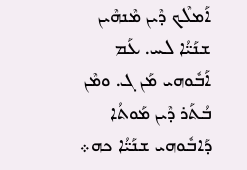ܐܰܡܠܶܟ ܕܶܝܢ ܡܶܢܗܶܝܢ ܫܢܰܝ̈ܳܐ ܠܚ. ܥܰܡ ܐܰܒܽܘܗܝ ܡܰܢ ܓ. ܘܡܶܢ ܒܳܬܰܪ ܕܶܝܢ ܡܰܘܬܳܐ ܕܰܐܒܽܘܗܝ ܫܢܰܝ̈ܳܐ ܟܗ܀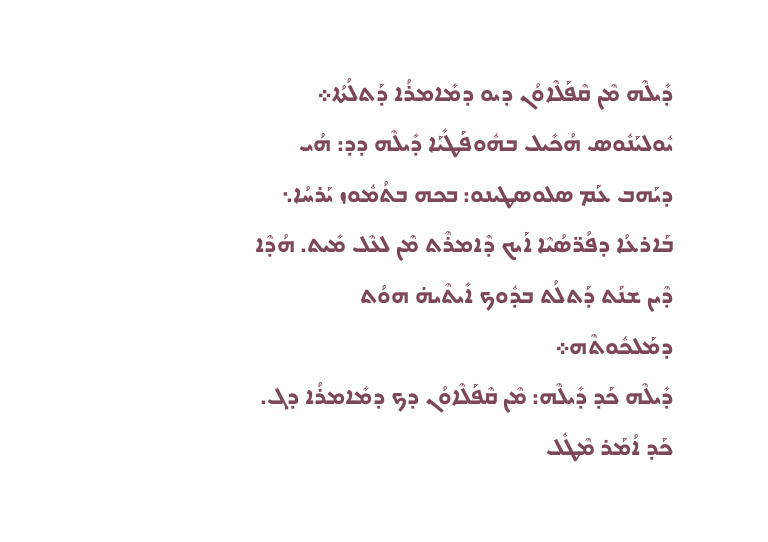ܕܺܝܠܶܗ ܡܶܢ ܩܶܦܰܠܶܐܘܳܢ ܕܝܘ ܕܡܺܐܡܪܳܐ ܕܰܬܠܳܬܳܐ܀
ܝܽܘܠܝܰܢܽܘܣ ܗܳܟܺܝܠ ܒܗܽܘܦܰܛܺܝܰܐ ܕܺܝܠܶܗ ܕܕ: ܗܳܝ ܕܝܰܗܒ ܥܰܡ ܣܠܘܣܛܝܢܘ: ܒܟܗ ܒܬܳܡܽܘܙ ܝܰܪܚܳܐ܆ ܒܰܐܪܥܳܐ ܕܦܳܪ̈ܣܳܝܶܐ ܐܰܝܟ ܕܶܐܡܪܶܬ ܡܶܢ ܠܥܶܠ ܡܺܝܬ. ܗܳܕܶܐ ܕܶܝܢ ܫܢܰܬ ܕܰܬܠܳܬ ܒܕܽܘܟ ܐܺܝܬܶܝܗ̇ ܗܘܳܬ ܕܡܰܠܟܽܘܬܶܗ܀
ܕܺܝܠܶܗ ܟܰܕ ܕܺܝܠܶܗ: ܡܶܢ ܩܶܦܰܠܶܐܘܳܢ ܕܟ ܕܡܺܐܡܪܳܐ ܕܓ. ܟܰܕ ܐܳܡܰܪ ܡܶܛܽܠ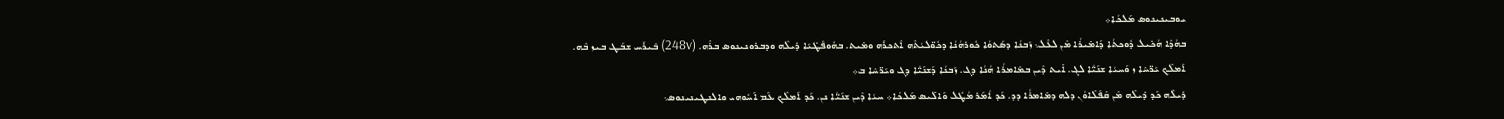ܝܘܒܝܢܝܢܘܣ ܡܰܠܟܳܐ܀
ܒܗܳܕܶܐ ܗܳܟܺܝܠ ܕܽܘܟܬܳܐ ܕܰܐܡܺܝܪܳܐ ܡܶܢ ܠܥܶܠ܆ ܙܰܒܢܳܐ ܕܣܰܬܘܳܐ ܟܽܘܪܗܳܢܳܐ ܕܟܽܘ̈ܠܝܳܬܶܗ ܐܶܬܟܪܰܗ ܘܡܺܝܬ. ܒܗܽܘܦܰܛܺܝܰܐ ܕܺܝܠܶܗ ܘܕܒܪܘܢܝܢܘܣ ܒܪܶܗ. (248v) ܒܺܝܪܰܚ ܫܒܰܛ ܒܝܙ ܒܶܗ. ܐܰܡܠܶܟ ܝܰܪ̈ܚܶܐ ܙ ܘܰܚܝܳܐ ܫܢܰܝ̈ܳܐ ܠܓ. ܐܺܝܬ ܕܶܝܢ ܒܡܺܐܡܪܳܐ ܗܳܢܳܐ ܕܓ. ܙܰܒܢܳܐ ܕܰܫܢܰܝ̈ܳܐ ܕܓ ܘܝܰܪ̈ܚܶܐ ܒ܀
ܕܺܝܠܶܗ ܟܰܕ ܕܺܝܠܶܗ ܡܶܢ ܩܶܦܰܠܶܐܘܳܢ ܕܠܗ ܕܡܺܐܡܪܳܐ ܕܕ. ܟܰܕ ܐܳܡܰܪ ܡܳܛܽܠ ܘܰܐܠܺܝܣ ܡܰܠܟܳܐ܀ ܚܝܳܐ ܕܶܝܢ ܫܢܰܝ̈ܳܐ ܢܢ. ܟܰܕ ܐܰܡܠܶܟ ܥܰܡ ܐܰܚܽܘܗܝ ܘܐܠܢܛܝܢܝܢܘܣ܆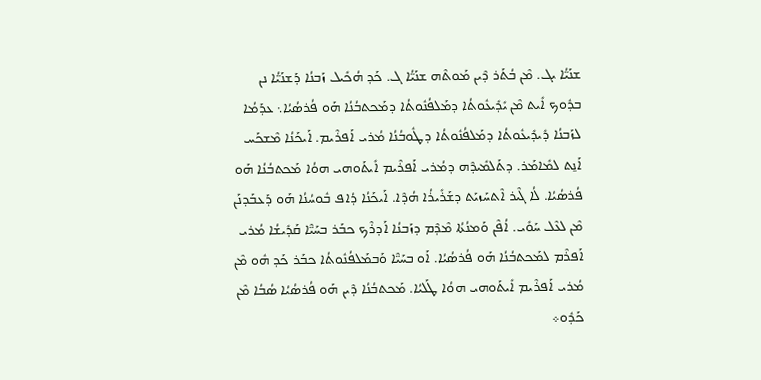ܫܢܰܝ̈ܳܐ ܝܓ. ܡܶܢ ܒܳܬܰܪ ܕܶܝܢ ܡܰܘܬܶܗ ܫܢܰܝ̈ܳܐ ܓ. ܟܰܕ ܗܳܟܺܝܠ ܙܰܒܢܳܐ ܕܰܫܢܰܝ̈ܳܐ ܢܢ ܒܕܽܘܟ ܐܺܝܬ ܡܶܢ ܝܺܕܺܝܥܽܘܬܳܐ ܕܡܰܠܦܳܢܽܘܬܳܐ ܕܡܰܟܬܒܳܢܳܐ ܗܰܘ ܦܳܪܣܳܝܳܐ܆ ܥܕܰܡܳܐ ܠܙܰܒܢܳܐ ܕܺܝܕܺܝܥܽܘܬܳܐ ܕܡܰܠܦܳܢܽܘܬܳܐ ܕܛܽܘܒܳܢܳܐ ܡܳܪܝ ܐܰܦܪܶܝܡ. ܐܰܝܟܰܢܳܐ ܡܶܫܟܰܚ ܐܰܢ̱ܬ ܠܡܺܐܡܰܪ. ܕܬܰܠܡܺܝܕܶܗ ܕܡܳܪܝ ܐܰܦܪܶܝܡ ܐܺܝܬܰܘܗܝ ܗܘܳܐ ܡܰܟܬܒܳܢܳܐ ܗܰܘ ܦܳܪܣܳܝܳܐ. ܠܳܐ ܓܶܝܪ ܐܶܬܚܰܙܝܰܬ ܕܫܰܪܺܝܪܳܐ ܗܳܕܶܐ. ܐܰܝܟܰܢܳܐ ܕܳܐܦ ܒܽܘܚܳܢܳܐ ܗܰܘ ܕܰܥܒܰܕܢܰܢ ܡܶܢ ܠܥܶܠ ܚܰܘܺܝ. ܐܳܦܶܢ ܘܰܡܢܳܬܳܐ ܡܶܕܶܡ ܕܙܰܒܢܳܐ ܐܰܕܪܶܟ ܟܒܰܪ ܒܚܰܝ̈ܶܐ ܩܰܕܺܝܫܳܐ ܡܳܪܝ ܐܰܦܪܶܡ ܠܡܰܟܬܒܳܢܳܐ ܗܰܘ ܦܳܪܣܳܝܳܐ. ܐܰܘ ܒܚܰܝ̈ܶܐ ܘܰܒܡܰܠܦܳܢܽܘܬܳܐ ܟܒܰܪ ܟܰܕ ܗܽܘ ܡܶܢ ܡܳܪܝ ܐܰܦܪܶܝܡ ܐܺܝܬܰܘܗܝ ܗܘܳܐ ܛܰܠܝܳܐ. ܡܰܟܬܒܳܢܳܐ ܕܶܝܢ ܗܰܘ ܦܳܪܣܳܝܳܐ ܣܳܒܳܐ ܡܶܢ ܟܰܕܽܘ܀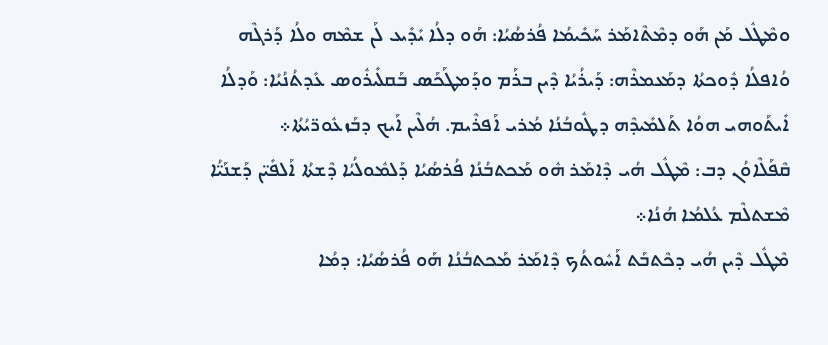ܘܡܶܛܽܠ ܡܰܢ ܗܰܘ ܕܡܶܬܶܐܡܰܪ ܚܰܟܺܝܡܳܐ ܦܳܪܣܳܝܳܐ: ܗܰܘ ܕܠܳܐ ܝܺܕܺܝܥ ܠܰܢ ܫܡܶܗ ܘܠܳܐ ܕܰܪܓܶܗ ܘܳܐܦܠܳܐ ܕܽܘܟܬܳܐ ܕܡܰܥܡܪܶܗ: ܕܰܝܪܳܝܳܐ ܕܶܝܢ ܒܪܰܡ ܘܕܰܡܛܰܟܰܣ ܒܰܩܠܺܝܪܽܘܣ ܥܺܕܬܳܢܳܝܳܐ: ܘܰܕܠܳܐ ܐܺܝܬܰܘܗܝ ܗܘܳܐ ܬܰܠܡܺܝܕܶܗ ܕܛܽܘܒܳܢܳܐ ܡܳܪܝ ܐܰܦܪܶܝܡ. ܗܳܠܶܝܢ ܐܰܝܟ ܕܒܰܙܥܽܘܪ̈ܝܳܬܳܐ܀
ܩܶܦܰܠܶܐܘܳܢ ܕܒ: ܡܶܛܽܠ ܗܳܝ ܕܶܐܡܰܪ ܗܽܘ ܡܰܟܬܒܳܢܳܐ ܦܳܪܣܳܝܳܐ ܕܰܠܡܽܘܠܳܝܳܐ ܕܶܫܬܳܐ ܐܰܠܦܺܝ̈ܢ ܕܰܫܢܰܝ̈ܳܐ ܡܶܫܬܠܶܡ ܥܳܠܡܳܐ ܗܳܢܳܐ܀
ܡܶܛܽܠ ܕܶܝܢ ܗܳܝ ܕܟܶܬܒܰܬ ܐܰܚܽܘܬܳܟ ܕܶܐܡܰܪ ܡܰܟܬܒܳܢܳܐ ܗܰܘ ܦܳܪܣܳܝܳܐ: ܕܡܳܐ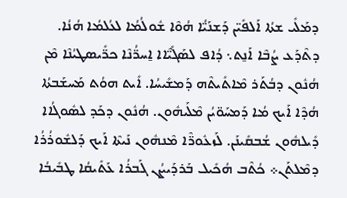ܕܡܰܠܺܝ ܫܬܳܐ ܐܰܠܦܺܝ̈ܢ ܕܰܫܢܰܝ̈ܳܐ ܗܳܘܶܐ ܫܽܘܠܳܡܳܐ ܠܥܳܠܡܳܐ ܗܳܢܳܐ. ܕܬܶܕܰܥ ܨܳܒܶܐ ܐܰܢ̱ܬ܆ ܕܳܐܦ ܠܣܰܓܺܝ̈ܶܐܐ ܐ̱ܚܪ̈ܳܢܶܐ ܟܪ̈ܺܝܣܛܝܳܢܶܐ ܡܶܢ ܗܳܢܽܘܢ ܕܒܳܬܰܪ ܡܶܐܬܺܝܬܶܗ ܕܰܡܫܺܝܚܳܐ. ܐܺܝܬ ܗܘܳܬ ܡܰܚܫܰܒܬܳܐ ܗܳܕܶܐ ܐܰܝܟ ܡܳܐ ܕܰܡܚܰܘ̈ܝܳܢ ܡܶܠܰܝܗܽܘܢ. ܗܳܢܽܘܢ ܕܟܰܕ ܠܣܽܘܓܳܐܐ ܕܺܝܠܗܽܘܢ ܫܳܒܩܺܝܢܰܢ. ܠܰܙܥܽܘܪ̈ܶܐ ܡܶܢܗܽܘܢ ܢܰܝܬܶܐ ܐܰܝܟ ܕܰܠܫܽܘܪܳܪܳܐ ܕܡܶܠܬܰܢ܀ ܟܳܬܶܒ ܗܳܟܺܝܠ ܒܰܪܕܰܝܨܳܢ ܓܰܒܪܳܐ ܥܰܬܺܝܩܳܐ ܛܒܺܝܒܳܐ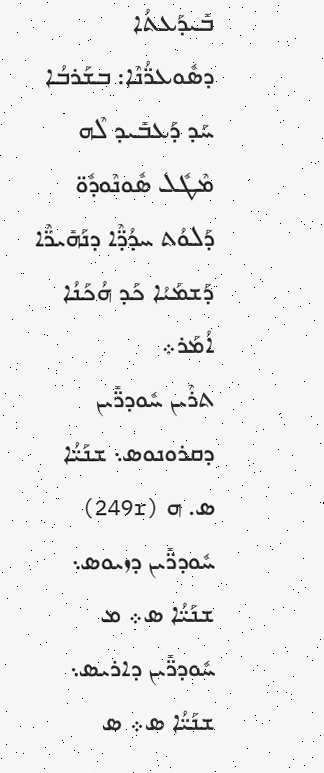ܒܺܝܕܰܥܬܳܐ ܕܣܽܘܥܪ̈ܳܢܶܐ: ܒܫܰܪܒܳܐ ܚܰܕ ܕܰܥܒܺܝܕ ܠܶܗ ܡܶܛܽܠ ܣܽܘܢܶܘܕܽܘ̈ ܕܰܠܘܳܬ ܚܕܳܕ̈ܶܐ ܕܢܰܗܺܝܪ̈ܶܐ ܕܰܫܡܰܝܳܐ ܟܰܕ ܗܳܟܰܢܳܐ ܐܳܡܰܪ܀
ܬܪܶܝܢ ܚܽܘܕܪ̈ܺܝܢ ܕܩܪܘܢܘܣ܆ ܫܢܰܝ̈ܳܐ ܣ. ܗ (249r) ܚܽܘܕܪ̈ܺܝܢ ܕܙܝܘܣ܆ ܫܢܰܝ̈ܳܐ ܣ܀ ܡ ܚܽܘܕܪ̈ܺܝܢ ܕܐܪܝܣ܆ ܫܢܰܝ̈ܳܐ ܣ܀ ܣ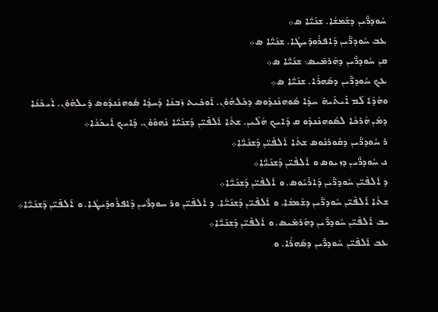ܚܽܘܕܪ̈ܺܝܢ ܕܫܶܡܫܳܐ. ܫܢܰܝ̈ܳܐ ܣ܀
ܥܒ ܚܽܘܕܪ̈ܺܝܢ ܕܰܐܦܪܽܘܕܺܝܛܳܐ. ܫܢܰܝ̈ܳܐ ܣ܀
ܩܢ ܚܽܘܕܪ̈ܺܝܢ ܕܗܶܪܡܺܝܣ܆ ܫܢܰܝ̈ܳܐ ܣ܀
ܥܟ ܚܽܘܕܪ̈ܺܝܢ ܕܣܰܗܪܳܐ. ܫܢܰܝ̈ܳܐ ܣ܀
ܘܗܳܕܶܐ ܠܰܡ ܐܺܝܬܶܝܗ̇ ܚܕܳܐ ܣܽܘܗܢܶܢܕܽܘܣ ܕܟܽܠܗܽܘ̇ܢ. ܐܰܘܟܺܝܬ ܙܰܒܢܳܐ ܕܰܚܕܳܐ ܣܽܘܗܢܶܢܕܽܘܣ ܕܺܝܠܗܽܘ̇ܢ. ܐܰܝܟܰܢܳܐ ܕܡܶܢ ܗܳܪܟܳܐ ܠܣܽܘܗܢܶܢܕܽܘ ܩ ܕܰܐܝܟ ܗܳܠܶܝܢ. ܫܬܳܐ ܐܰܠܦܺܝ̈ܢ ܕܰܫܢܰܝ̈ܳܐ ܢܶܗܘܽܘ̇ܢ. ܕܰܐܝܟ ܐܰܝܟܰܢܳܐ܀
ܪ ܚܽܘܕܪ̈ܺܝܢ ܕܩܽܘܪܢܽܘܣ ܫܬܳܐ ܐܰܠܦܺܝ̈ܢ ܕܰܫܢܰܝ̈ܳܐ܀
ܢ ܚܽܘܕܪ̈ܺܝܢ ܕܙܝܘܣ ܘ ܐܰܠܦܺܝ̈ܢ ܕܰܫܢܰܝ̈ܳܐ܀
ܕ ܐܰܠܦܺܝ̈ܢ ܚܽܘܕܪ̈ܺܝܢ ܕܰܐܪܺܝܽܘܣ. ܘ ܐܰܠܦܺܝ̈ܢ ܕܰܫܢܰܝ̈ܳܐ܀
ܫܬܳܐ ܐܰܠܦܺܝ̈ܢ ܚܽܘܕܪ̈ܺܝܢ ܕܫܶܡܫܳܐ. ܘ ܐܰܠܦܺܝ̈ܢ ܕܰܫܢܰܝ̈ܳܐ. ܕ ܐܰܠܦܺܝ̈ܢ ܘܪ ܚܘܕܪ̈ܺܝܢ ܕܰܐܦܪܽܘܕܺܝܛܳܐ. ܘ ܐܰܠܦܺܝ̈ܢ ܕܰܫܢܰܝ̈ܳܐ܀
ܝܒ ܐܰܠܦܺܝ̈ܢ ܚܽܘܕܪ̈ܺܝܢ ܕܗܶܪܡܺܝܣ. ܘ ܐܰܠܦܺܝ̈ܢ ܕܰܫܢܰܝ̈ܳܐ܀
ܥܒ ܐܰܠܦܺܝ̈ܢ ܚܽܘܕܪ̈ܺܝܢ ܕܣܰܗܪܳܐ. ܘ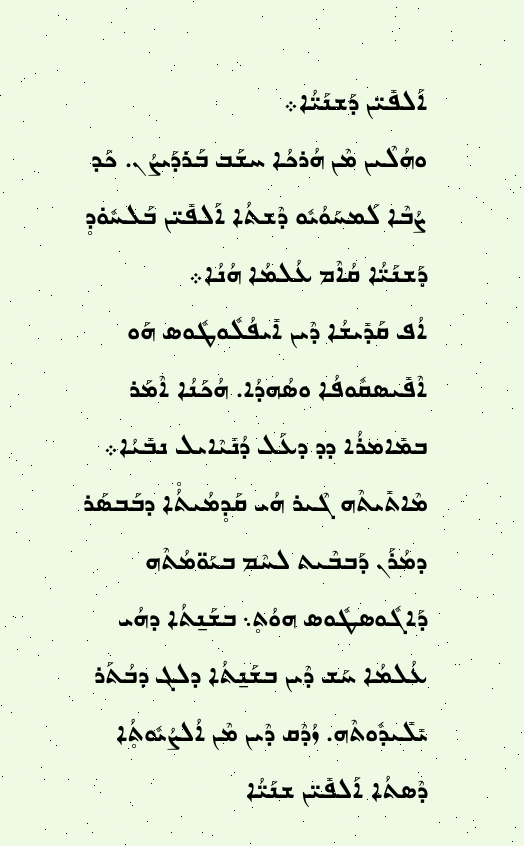ܐܰܠܦܺܝ̈ܢ ܕܰܫܢܰܝ̈ܳܐ܀
ܘܗܳܠܶܝܢ ܡܶܢ ܗܳܪܟܳܐ ܚܫܰܒ ܒܰܪܕܰܝܨܳܢ. ܟܰܕ ܨܳܒܶܐ ܠܰܡܚܰܘܳܝܽܘ ܕܶܫܬܳܐ ܐܰܠܦܺܝ̈ܢ ܒܰܠܚܽܘ̇ܕ̥ ܕܰܫܢܰܝ̈ܳܐ ܩܳܐܶܡ ܥܳܠܡܳܐ ܗܳܢܳܐ܀
ܐܳܦ ܩܰܕܺܝܫܳܐ ܕܶܝܢ ܐܺܝܦܳܠܽܘܛܽܘܣ ܗܰܘ ܐܶܦܺܝܣܩܽܘܦܳܐ ܘܣܳܗܕܳܐ. ܗܳܟܰܢܳܐ ܐܶܡܰܪ ܒܡܺܐܡܪܳܐ ܕܕ ܕܥܰܠ ܕܳܢܺܝܶܐܝܠ ܢܒܺܝܳܐ܀
ܡܶܐܬܺܝܬܶܗ ܓܶܝܪ ܗܳܝ ܩܰܕ̥ܡܳܝܬܳ̊ܐ ܕܒܰܒܣܰܪ ܕܡܳܪܰܢ ܕܰܒܒܶܝܬ ܠܚܶܡ ܒܝܰܘ̈ܡܳܬܶܗ ܕܰܐܓܽܘܣܛܽܘܣ ܗܘܳܬ̥܆ ܒܫܰܢ̱ܬܳܐ ܕܗܳܝ ܥܳܠܡܳܐ ܚܰܫ ܕܶܝܢ ܒܫܰܢ̱ܬܳܐ ܕܠܓ ܕܒܳܬܰܪ ܝܺܠܺܝܕܽܘܬܶܗ. ܙܳܕܶܩ ܕܶܝܢ ܡܶܢ ܐܳܠܨܳܝܽܘܬ̥ܳܐ ܕܶܤܬܳܐ ܐܰܠܦܺܝ̈ܢ ܫܢܰܝ̈ܳܐ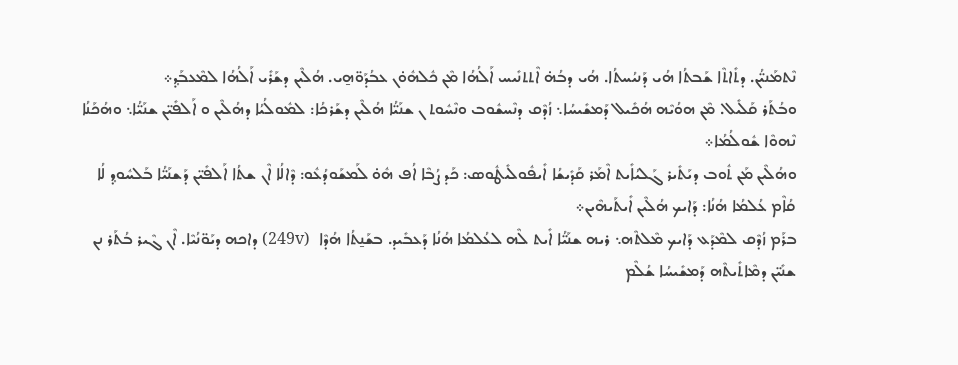ܢܶܬܡܰܢܝ̈ܳܢ. ܕܬܺܐܬܶܐ ܫܰܒܬܳܐ ܗܳܝ ܕܰܢܝܳܚܬܳܐ. ܗܳܝ ܕܒܳܗ̇ ܐܶܬܬܢܺܝܚ ܐܰܠܳܗܳܐ ܡܶܢ ܟܽܠܗܽܘ̇ܢ ܥܒܳܕܰܘ̈ܗ̱ܝ. ܗܳܠܶܝܢ ܕܫܰܪܺܝ ܐܰܠܳܗܳܐ ܠܡܶܥܒܰܕ̥܀
ܘܒܳܬܰܪ ܩܰܠܺܝܠ. ܡܶܢ ܗܘܳܝܶܗ ܗܳܟܺܝܠ ܕܰܡܫܺܝܚܳܐ܆ ܙܳܕܶܩ ܕܢܶܚܫܽܘܒ ܘܢܶܚܽܘܬ ܢ ܫܢܰܝ̈ܳܐ ܗܳܠܶܝܢ ܕܫܰܪܟܳܐ: ܠܡܽܘܠܳܝܳܐ ܕܗܳܠܶܝܢ ܘ ܐܰܠܦܺܝ̈ܢ ܫܢܰܝ̈ܳܐ܆ ܘܗܳܟܰܢܳܐ ܢܶܗܘܶܐ ܫܽܘܠܳܡܳܐ܀
ܘܗܳܠܶܝܢ ܡܰܢ ܬܽܘܒ ܕܝܰܬܺܝܪ ܓܰܠܝܳܐܺܝܬ ܐܶܡܰܪ ܩܰܕܺܝܫܳܐ ܐܺܝܦܽܘܠܺܝܛܽܘܣ: ܟܰܕ ܨܳܒܶܐ ܐܳܦ ܗܽܘ̇ ܠܰܡܫܰܘܕܳܥܽܘ: ܕܶܐܠܳܐ ܐܶܢ ܫܬܳܐ ܐܰܠܦܺܝ̈ܢ ܕܰܫܢܰܝ̈ܳܐ ܒܰܠܚܽܘܕ̥ ܠܳܐ ܩܳܐܶܡ ܥܳܠܡܳܐ ܗܳܢܳܐ: ܕܰܐܝܟ ܗܳܠܶܝܢ ܐܺܝܬܰܝܗܶܝܢ܀
ܒܪܰܡ ܙܳܕܶܩ ܠܡܶܕܰܥ ܕܰܐܝܟ ܡܶܠܬܶܗ܆ ܪܝܗ ܫܢܰܝ̈ܳܐ ܐܺܝܬ ܠܶܗ ܠܥܳܠܡܳܐ ܗܳܢܳܐ ܕܰܥܒܺܝܕ. ܒܫܰܢ̱ܬܳܐ ܗܳܕܶܐ  (249v) ܕܐܟܗ ܕܝܰܘ̈ܢܳܝܶܐ. ܐܶܢ ܓܶܝܪ ܒܳܬܰܪ ܢܢ ܫܢܺܝ̈ܢ ܕܡܶܐܬܺܝܬܶܗ ܕܰܡܫܺܝܚܳܐ ܫܳܠܶܡ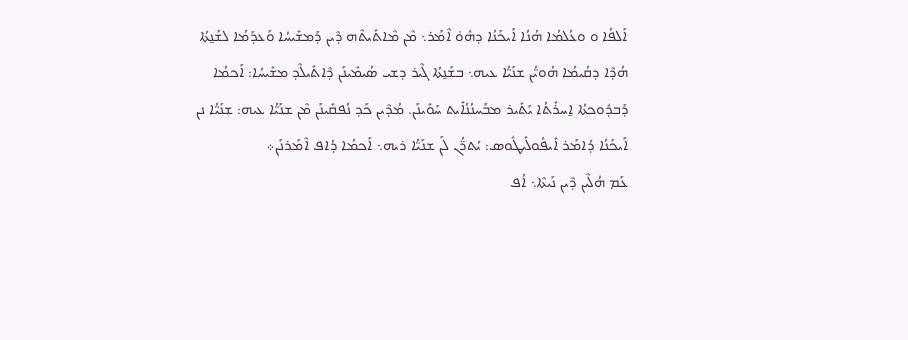ܐܰܠܦܳܐ ܘ ܘܥܳܠܡܳܐ ܗܳܢܳܐ ܐܰܝܟܰܢܳܐ ܕܗܽܘ̇ ܐܶܡܰܪ܆ ܡܶܢ ܡܶܐܬܺܝܬܶܗ ܕܶܝܢ ܕܰܡܫܺܝܚܳܐ ܘܰܥܕܰܡܳܐ ܠܫܰܢ̱ܬܳܐ ܗܳܕܶܐ ܕܩܳܝܡܳܐ ܗܳܘܝ̈ܳܢ ܫܢܰܝ̈ܳܐ ܥܝܗ܆ ܒܫܰܢ̱ܬܳܐ ܓܶܝܪ ܕܫܝ ܣܳܝܡܺܝܢܰܢ ܕܶܐܬܺܝܠܶܕ ܡܫܺܝܚܳܐ: ܐܰܟܡܳܐ ܕܰܒܕܽܘܟܬܳܐ ܐ̱ܚܪܺܬܳܐ ܝܰܬܺܝܪ ܡܒܰܚܢܳܢܳܐܺܝܬ ܚܰܘܺܝܢܰܢ. ܡܳܕܶܝܢ ܟܰܕ ܢܳܦܩܺܝܢܰܢ ܡܶܢ ܫܢܰܝ̈ܳܐ ܥܝܗ: ܫܢܰܝ̈ܳܐ ܢܢ ܐܰܝܟܰܢܳܐ ܕܳܐܡܰܪ ܐܺܝܦܽܘܠܺܝܛܽܘܣ: ܝܳܬܪ̈ܳܢ ܠܰܢ ܫܢܰܝ̈ܳܐ ܪܝܗ܆ ܐܰܟܡܳܐ ܕܳܐܦ ܐܶܡܰܪܢܰܢ܀
ܥܰܡ ܗܳܠܶܝܢ ܕܶܝܢ ܢܰܝܬܶܐ܆ ܐܳܦ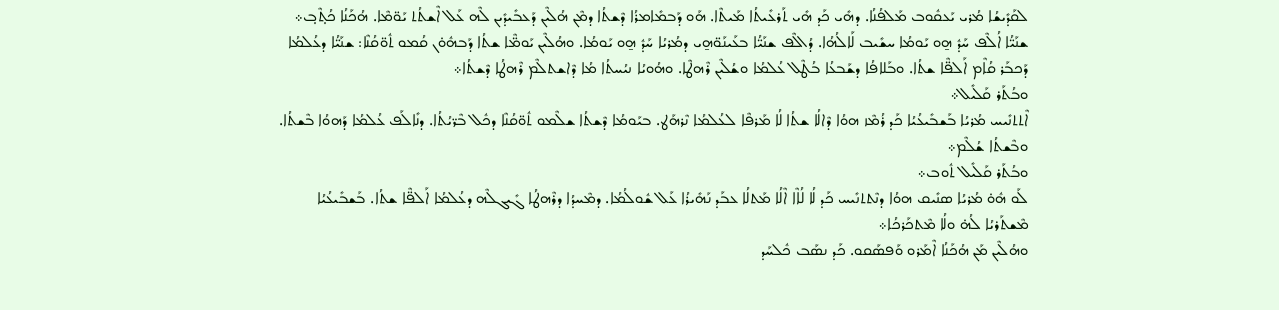ܠܩܰܕܺܝܫܳܐ ܡܳܪܝ ܝܰܥܩܽܘܒ ܡܰܠܦܳܢܳܐ. ܕܗܺܝ ܟܰܕ ܗܺܝ ܬܰܪܥܺܝܬܳܐ ܡܰܝܬܶܐ. ܗܰܘ ܕܰܒܡܺܐܡܪܳܐ ܕܶܫܬܳܐ ܕܡܶܢ ܗܳܠܶܝܢ ܕܰܥܒܺܝܕܺܝܢ ܠܶܗ ܥܰܠ ܐܶܫܬܳܬ ܝܰܘ̈ܡܶܐ. ܗܳܟܰܢܳܐ ܟܳܬ̥ܶܒ̥܀
ܫܢܰܝ̈ܳܐ ܐܳܠܶܦ ܚܰܕܽ ܗ̱ܘ ܝܰܘܡܳܐ ܚܫܺܝܒ ܠܰܐܠܳܗܳܐ. ܕܳܐܠܶܦ ܫܢܰܝ̈ܳܐ ܒܥܰܝܢܰܘ̈ܗ̱ܝ ܕܡܳܪܝܳܐ ܚܰܕܽ ܗ̱ܘ ܝܰܘܡܳܐ. ܘܗܳܠܶܝܢ ܝܰܘܡ̈ܶܐ ܫܬܳܐ ܕܰܒܗܽܘ̇ܢ ܩܳܡܘ ܬܽܘ̈ܩܳܢܶܐ: ܫܢܰܝ̈ܳܐ ܕܥܳܠܡܳܐ ܕܰܟܒܰܪ ܩܳܐܶܡ ܐܰܠܦ̈ܶܐ ܫܬܳܐ. ܘܒܰܠܐܦܳܐ ܕܫܰܒܥܳܐ ܒܳܛܶܠ ܥܳܠܡܳܐ ܘܫܳܠܶܝܢ ܪܶܗܛܶܐ. ܘܗܳܘܝܳܐ ܢܝܳܚܬܳܐ ܡܳܐ ܕܶܐܫܬܠܶܡ ܪܶܗܛܳܐ ܕܶܫܬܳܐ܀
ܘܒܳܬܰܪ ܩܰܠܺܝܠ܀
ܐܶܬܬܢܺܝܚ ܡܳܪܝܳܐ ܒܰܫܒܺܝܥܳܝܳܐ ܟܰܕ ܪܳܡܶܙ ܗܘܳܐ ܕܶܐܠܳܐ ܫܬܳܐ ܠܳܐ ܡܰܪܦܶܐ ܠܥܳܠܡܳܐ ܢܶܪܗܰܛ. ܒܝܰܘܡܳܐ ܕܶܫܬܳܐ ܫܠܶܡܘ ܬܽܘ̈ܩܳܢܶܐ ܕܟܽܠ ܒܶܪ̈ܝܳܬܳܐ. ܕܢܺܐܠܰܦ ܥܳܠܡܳܐ ܕܰܗܘܳܐ ܒܶܫܬܳܐ. ܘܒܶܫܬܳܐ ܫܳܠܶܡ܀
ܘܒܳܬܰܪ ܩܰܠܺܝܠ ܬܽܘܒ܀
ܠܰܘ ܗܽܘ̇ ܡܳܪܝܳܐ ܣܢܺܝܩ ܗܘܳܐ ܕܢܶܬܬܢܺܝܚ ܟܰܕ ܠܳܐ ܠܳܐܶܐ ܐܶܠܳܐ ܡܰܬܠܳܐ ܥܒܰܕ ܢܰܗܺܝܪܳܐ ܥܰܠ ܫܽܘܠܳܡܳܐ. ܕܡܶܚܕܳܐ ܕܪܶܗܛܳܐ ܓܺܝܓܠܶܗ ܕܥܳܠܡܳܐ ܐܰܠܦ̈ܶܐ ܫܬܳܐ. ܒܰܫܒܺܝܥܳܝܳܐ ܡܶܫܬܰܪܝܳܐ ܠܳܗ̇ ܘܠܳܐ ܡܶܬܟܰܪܟܳܐ܀
ܘܗܳܠܶܝܢ ܡܰܢ ܗܳܟܰܢܳܐ ܐܶܡܰܪܘ ܘܰܦܣܰܩܘ. ܟܰܕ ܢܣܰܒ ܟܽܠܚܰܕ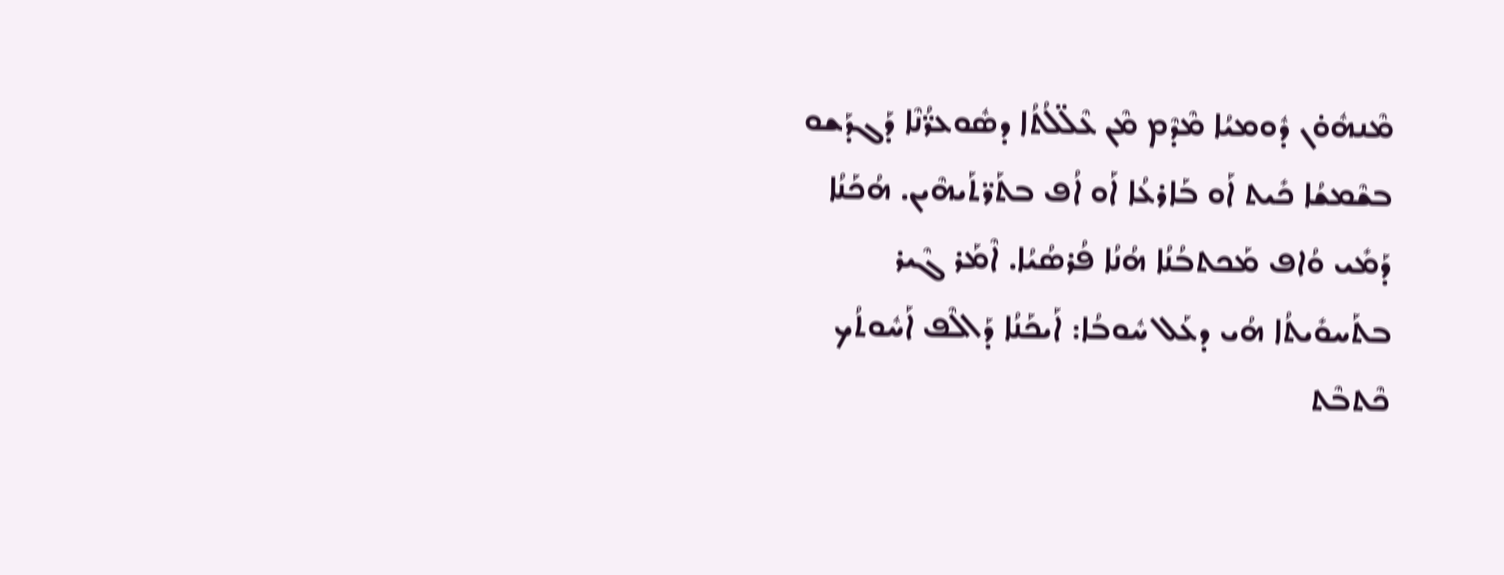ܡܶܢܗܽܘ̇ܢ ܕܽܘܡܝܳܐ ܡܶܕܶܡ ܡܶܢ ܥܶܠ̈ܠܳܬܳܐ ܕܣܽܘܥܪ̈ܳܢܶܐ ܕܰܓܕܰܫܘ ܒܫܶܡܫܳܐ ܟܺܝܬ ܐܰܘ ܒܰܐܪܥܳܐ ܐܰܘ ܐܳܦ ܒܬܰܪ̈ܬܰܝܗܶܝܢ. ܗܳܟܰܢܳܐ ܕܰܡܺܝ ܘܳܐܦ ܡܰܟܬܒܳܢܳܐ ܗܳܢܳܐ ܦܳܪܣܳܝܳܐ. ܐܶܡܰܪ ܓܶܝܪ ܒܬܰܚܘܺܝܬܳܐ ܗܳܝ ܕܥܰܠ ܚܽܘܒܳܐ: ܐܰܝܟܰܢܳܐ ܕܰܐܠܶܦ ܐܰܚܽܘܬܳܟ ܟܶܬܒܶܬ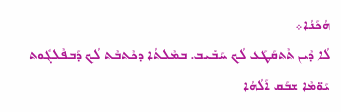ܗܳܟܰܢܳܐ܀
ܠܳܐ ܕܶܝܢ ܬܶܬܩܰܛܰܥ ܠܳܟ ܚܰܒܺܝܒ. ܒܡܶܠܬܳܐ ܕܟܶܬܒܶܬ ܠܳܟ ܕܰܒܦܶܠܓܽܘܬ ܝܰܘ̈ܡܶܐ ܫܒܰܩ ܐܰܠܳܗܳܐ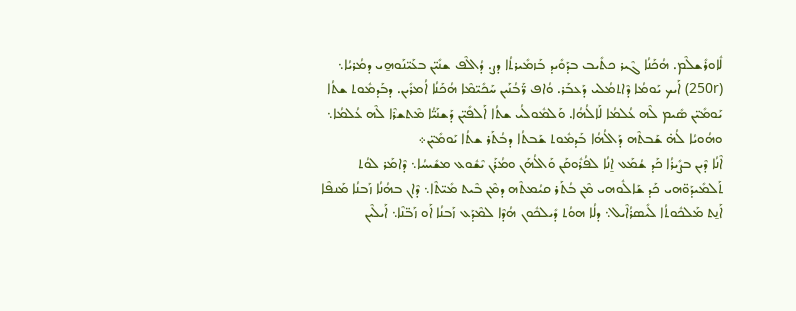ܠܽܐܘܪܺܫܠܶܡ. ܗܳܟܰܢܳܐ ܓܶܝܪ ܟܬܺܝܒ ܒܕܰܘܺܝܕ ܒܰܙܡܺܝܪܬܳܐ ܕܨ. ܕܳܐܠܶܦ ܫܢܺܝ̈ܢ ܒܥܰܝ̈ܢܰܘܗ̱ܝ ܕܡܳܪܝܳܐ܆  (250r) ܐܰܝܟ ܝܰܘܡܳܐ ܕܶܐܬܡܳܠܝ ܕܰܥܒܰܪ. ܘܳܐܦ ܪ̈ܰܒܳܢܰܝܢ ܚܰܟܺܝ̈ܡܶܐ ܗܳܟܰܢܳܐ ܐܳܡܪܺܝܢ. ܕܒܰܕܡܽܘܬ ܫܬܳܐ ܝܰܘܡܺܝ̈ܢ ܣܺܝܡ ܠܶܗ ܥܳܠܡܳܐ ܠܰܐܠܳܗܳܐ. ܘܰܠܡܽܘܠܳܝ ܫܬܳܐ ܐܰܠܦܺܝ̈ܢ ܕܰܫܢܰܝ̈ܳܐ ܡܶܬܫܪܶܐ ܠܶܗ ܥܳܠܡܳܐ܆ ܘܗܳܘܝܳܐ ܠܳܗ̇ ܫܰܒܬܶܗ ܕܰܐܠܳܗܳܐ ܒܰܕܡܽܘܬ ܫܰܒܬܳܐ ܕܒܳܬܰܪ ܫܬܳܐ ܝܰܘܡܺܝ̈ܢ܀
ܐܶܢܳܐ ܕܶܝܢ ܒܨܺܝܪܳܐ ܟܰܕ ܫܳܡܰܥ ܐ̱ܢܳܐ ܠܦܳܪܽܘܩܰܢ ܘܰܐܠܳܗܰܢ ܘܡܳܪܰܢ ܝܶܫܽܘܥ ܡܫܺܝܚܳܐ܆ ܕܶܐܡܰܪ ܠܘܳܬ ܬܰܠܡܺܝܕܰܘ̈ܗܝ ܟܰܕ ܫܰܐܠܽܘܗܝ ܡܶܢ ܒܳܬܰܪ ܩܝܳܡܬܶܗ ܕܡܶܢ ܒܶܝܬ ܡܺܝ̈ܬܶܐ܆ ܕܶܐܢ ܒܗܳܢܳܐ ܙܰܒܢܳܐ ܡܰܢܦܶܐ ܐܰܢ̱ܬ ܡܰܠܟܽܘܬܳܐ ܠܺܝܣܪܳܐܶܝܠ܆ ܕܠܳܐ ܗܘܳܬ ܕܺܝܠܟܽܘܢ ܗܳܕܶܐ ܠܡܶܕܰܥ ܙܰܒܢܳܐ ܐܰܘ ܙܰܒ̈ܢܶܐ܆ ܐܰܝܠܶܝܢ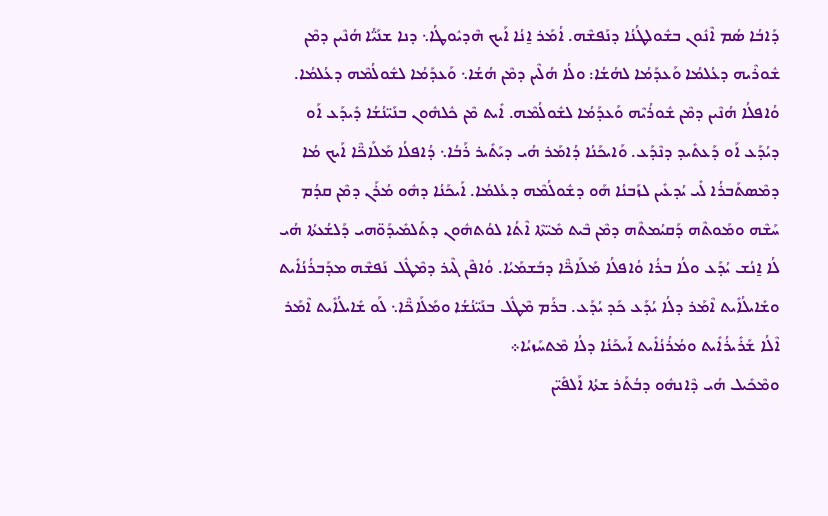ܕܰܐܒܳܐ ܣܳܡ ܐܶܢܽܘܢ ܒܫܽܘܠܛܳܢܳܐ ܕܢܰܦܫܶܗ. ܐܳܡܰܪ ܐ̱ܢܳܐ ܐܰܝܟ ܗܶܕܝܽܘܛܳܐ܆ ܕܢܐ ܫܢܰܝ̈ܳܐ ܗܳܢܶܝܢ ܕܡܶܢ ܫܽܘܪܶܝܗ ܕܥܳܠܡܳܐ ܘܰܥܕܰܡܳܐ ܠܗܳܫܳܐ: ܘܠܳܐ ܗܳܠܶܝܢ ܕܡܶܢ ܗܳܫܳܐ܆ ܘܰܥܕܰܡܳܐ ܠܫܽܘܠܳܡܶܗ ܕܥܳܠܡܳܐ. ܘܳܐܦܠܳܐ ܗܳܢܶܝܢ ܕܡܶܢ ܫܽܘܪܳܝܶܗ ܘܰܥܕܰܡܳܐ ܠܫܽܘܠܳܡܶܗ. ܐܺܝܬ ܡܶܢ ܟܽܠܗܽܘܢ ܒܢܰܝ̈ܢܳܫܳܐ ܕܺܝܕܰܥ ܐܰܘ ܕܝܳܕܰܥ ܐܰܘ ܕܰܥܬܺܝܕ ܕܢܶܕܰܥ. ܘܰܐܝܟܰܢܳܐ ܕܳܐܡܰܪ ܗܳܝ ܕܝܰܬܺܝܪ ܪܰܒܳܐ܆ ܕܳܐܦܠܳܐ ܡܰܠܰܐܟ̈ܶܐ ܐܰܝܟ ܡܳܐ ܕܡܶܣܬܰܒܪܳܐ ܠܺܝ ܝܳܕܥܺܝܢ ܠܙܰܒܢܳܐ ܗܰܘ ܕܫܽܘܠܳܡܶܗ ܕܥܳܠܡܳܐ. ܐܰܝܟܰܢܳܐ ܕܗܽܘ ܡܳܪܰܢ ܕܡܶܢ ܩܕܳܡ ܚܰܫܶܗ ܘܡܰܘܬܶܗ ܕܰܩܝܳܡܬܶܗ ܕܡܶܢ ܒܶܝܬ ܡܺܝ̈ܬܶܐ ܐܶܬܳܐ ܠܘܳܬܗܽܘܢ ܕܬܰܠܡܺܝܕܰܘ̈ܗܝ ܕܰܠܫܳܥܬܳܐ ܗܳܝ ܠܳܐ ܐ̱ܢܳܫ ܝܳܕܰܥ ܘܠܳܐ ܒܪܳܐ ܘܳܐܦܠܳܐ ܡܰܠܰܐܟ̈ܶܐ ܕܒܰܫܡܰܝܳܐ. ܘܳܐܦܶܢ ܓܶܝܪ ܕܡܶܛܽܠ ܢܰܦܫܶܗ ܡܕܰܒܪܳܢܳܐܺܝܬ ܘܫܺܐܝܠܳܐܺܝܬ ܐܶܡܰܪ ܕܠܳܐ ܝܳܕܰܥ ܟܰܕ ܝܳܕܰܥ. ܒܪܰܡ ܡܶܛܽܠ ܒܢܰܝ̈ܢܳܫܳܐ ܘܡܰܠܰܐܟ̈ܶܐ܆ ܠܰܘ ܫܺܐܝܠܳܐܺܝܬ ܐܶܡܰܪ ܐܶܠܳܐ ܫܰܪܺܝܪܳܐܺܝܬ ܘܡܳܪܳܢܳܐܺܝܬ ܐܰܝܟܰܢܳܐ ܕܠܳܐ ܡܶܬܚܰܙܝܳܐ܀
ܘܡܶܟܺܝܠ ܗܳܝ ܕܶܐܢܗܽܘ ܕܒܳܬܰܪ ܫܬܳܐ ܐܰܠܦܺܝ̈ܢ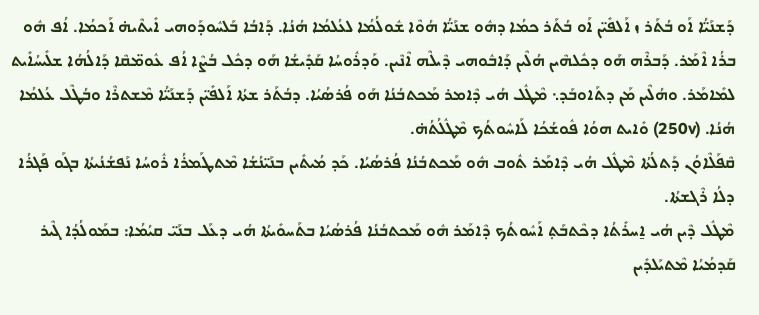ܕܰܫܢܰܝ̈ܳܐ ܐܰܘ ܒܳܬܰܪ ܙ ܐܰܠܦܺܝ̈ܢ ܐܰܘ ܒܳܬܰܪ ܟܡܳܐ ܕܗܽܘ ܫܢܰܝ̈ܳܐ ܗܳܘܶܐ ܫܽܘܠܳܡܳܐ ܠܥܳܠܡܳܐ ܗܳܢܳܐ. ܕܰܐܒܳܐ ܒܰܠܚܽܘܕܰܘܗܝ ܐܺܝܬܶܝܗ̇ ܐܰܟܡܳܐ. ܐܳܦ ܗܽܘ ܒܪܳܐ ܐܶܡܰܪ. ܕܰܒܪܶܗ ܗܰܘ ܕܟܽܠܗܶܝܢ ܗܳܠܶܝܢ ܕܰܐܒܽܘܗܝ ܕܶܝܠܶܗ ܐܶܢܶܝܢ. ܘܰܕܪܽܘܚܳܐ ܩܰܕܺܝܫܳܐ ܗܰܘ ܕܟܽܠ ܒܳܨܶܐ ܐܳܦ ܥܽܘܡ̈ܩܶܐ ܕܰܐܠܳܗܳܐ ܫܠܺܝܚܳܐܺܝܬ ܠܡܺܐܡܰܪ. ܘܗܳܠܶܝܢ ܡܰܢ ܕܬܰܐܘܒܰܕ܆ ܡܶܛܽܠ ܗܳܝ ܕܶܐܡܪ ܡܰܟܬܒܳܢܳܐ ܗܰܘ ܦܳܪܣܳܝܳܐ. ܕܒܳܬܰܪ ܫܬܳܐ ܐܰܠܦܺܝ̈ܢ ܕܰܫܢܰܝ̈ܳܐ ܡܶܫܬܪܶܐ ܘܒܳܛܶܠ ܥܳܠܡܳܐ ܗܳܢܳܐ. (250v) ܘܺܐܝܬ ܗܘܳܐ ܦܽܘܫܳܟܳܐ ܠܰܐܚܽܘܬܳܟ ܡܶܛܽܠܳܬܳܗ̇.
ܩܶܦܰܠܶܐܘܳܢ ܕܰܬܠܳܬܳܐ ܡܶܛܽܠ ܗܳܝ ܕܶܐܡܰܪ ܬܽܘܒ ܗܽܘ ܡܰܟܬܒܳܢܳܐ ܦܳܪܣܳܝܳܐ. ܟܰܕ ܡܳܝܬܺܝܢ ܒܢܰܝ̈ܢܳܫܳܐ ܡܶܬܛܰܡܪܳܐ ܪܽܘܚܳܐ ܢܰܦܫܳܢܳܝܬܳܐ ܒܓܰܘ ܦܰܓܪܳܐ ܕܠܳܐ ܪܶܓܫܬܳܐ.
ܡܶܛܽܠ ܕܶܝܢ ܗܳܝ ܐ̱ܚܪܺܬܳܐ ܕܟܶܬܒܰܬ̥ ܐܰܚܽܘܬܳܟ ܕܶܐܡܰܪ ܗܽܘ ܡܰܟܬܒܳܢܳܐ ܦܳܪܣܳܝܳܐ ܒܬܰܚܘܺܝܬܳܐ ܗܳܝ ܕܥܰܠ ܒܢܰܝ̈ ܩܝܳܡܳܐ: ܒܡܰܘܠܳܕܳܐ ܓܶܝܪ ܩܰܕܡܳܝܳܐ ܡܶܬܝܰܠܕܺܝܢ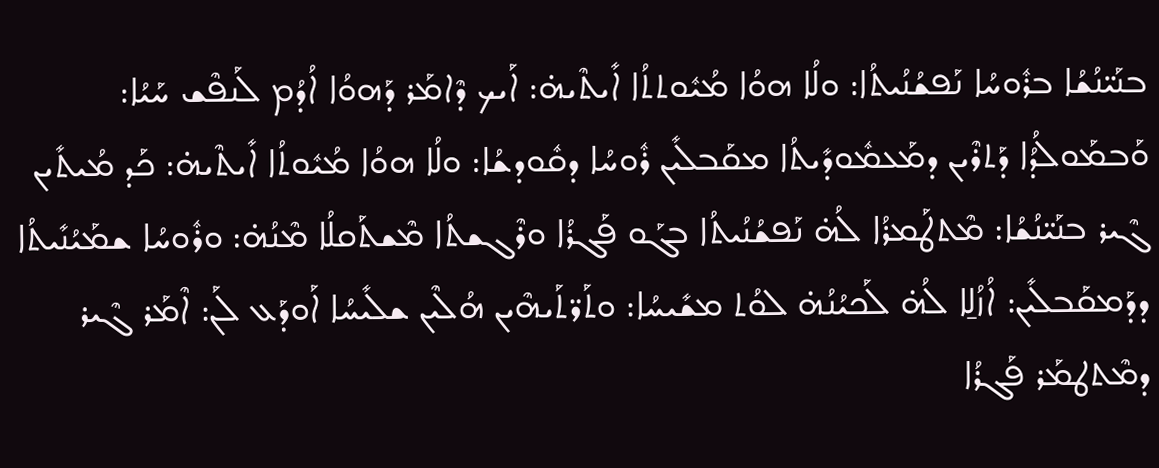ܒܢܰܝ̈ܢܳܫܳܐ ܒܪܽܘܚܳܐ ܢܰܦܫܳܢܳܝܬܳܐ: ܘܠܳܐ ܗܘܳܐ ܡܳܝܽܘܬܬܳܐ ܐܺܝܬܶܝܗ̇: ܐܰܝܟ ܕܶܐܡܰܪ ܕܰܗܘܳܐ ܐܳܕܳܡ ܠܰܢܦܶܫ ܚܰܝܳܐ: ܘܰܒܡܰܘܠܳܕܳܐ ܕܰܬܪܶܝܢ ܕܡܰܥܡܽܘܕܺܝܬܳܐ ܡܩܰܒܠܺܝܢ ܪܽܘܚܳܐ ܕܩܽܘܕܫܳܐ: ܘܠܳܐ ܗܘܳܐ ܡܳܝܽܘܬܳܐ ܐܺܝܬܶܝܗ̇: ܟܰܕ ܡܳܝܬܺܝܢ ܓܶܝܪ ܒܢܰܝ̈ܢܳܫܳܐ: ܡܶܬܛܰܡܪܳܐ ܠܳܗ̇ ܢܰܦܫܳܢܳܝܬܳܐ ܒܓܰܘ ܦܰܓܪܳܐ ܘܪܶܓܫܬܳܐ ܡܶܫܬܰܩܠܳܐ ܡܶܢܳܗ̇: ܘܪܽܘܚܳܐ ܫܡܰܝܳܢܺܝܬܳܐ ܕܕܰܡܩܰܒܠܺܝܢ: ܐܳܙܳܠ̱ܐ ܠܳܗ̇ ܠܰܟܝܳܢܳܗ̇ ܠܘܳܬ ܡܫܺܝܚܳܐ: ܘܬܰܪ̈ܬܰܝܗܶܝܢ ܗܳܠܶܝܢ ܫܠܺܝܚܳܐ ܐܰܘܕܰܥ ܠܰܢ: ܐܶܡܰܪ ܓܶܝܪ ܕܡܶܬܛܡܰܪ ܦܰܓܪܳܐ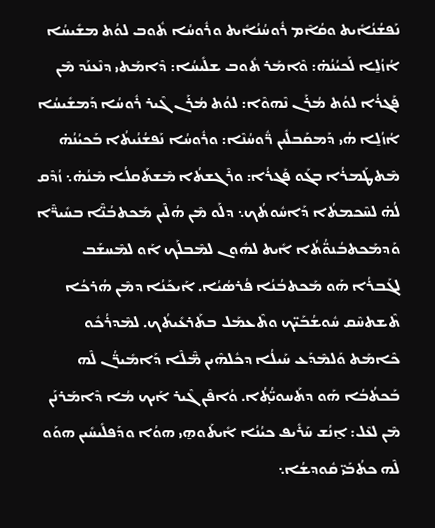ܢܰܦܫܳܢܳܐܺܝܬ ܘܩܳܐܶܡ ܪܽܘܚܳܢܳܐܺܝܬ ܘܪܽܘܚܳܐ ܬܽܘܒ ܠܘܳܬ ܡܫܺܝܚܳܐ ܐܳܙܳܠ̱ܐ ܠܰܟܝܳܢܳܗ̇: ܘܶܐܡܰܪ ܬܽܘܒ ܫܠܺܝܚܳܐ: ܕܶܐܡܰܬܝ ܕܢܶܥܢܰܕ ܡܶܢ ܦܰܓܪܳܐ ܠܘܳܬ ܡܳܪܰܢ ܢܶܗܘܶܐ: ܠܘܳܬ ܡܳܪܰܢ ܓܶܝܪ ܪܽܘܚܳܐ ܕܰܡܫܺܝܚܳܐ ܐܳܙܳܠ̱ܐ ܗܳܝ ܕܰܡܩܰܒܠܺܝܢ ܪ̈ܽܘܚܳܢܶܐ: ܘܪܽܘܚܳܐ ܢܰܦܫܳܢܳܝܬܳܐ ܒܰܟܝܳܢܳܗ̇ ܡܶܬܛܰܡܪܳܐ ܒܓܰܘ ܦܰܓܪܳܐ: ܘܪܶܓܫܬܳܐ ܡܶܫܬܰܩܠܳܐ ܡܶܢܳܗ̇܆ ܙܳܕܶܩ ܠܳܗ̇ ܠܚܶܟܡܬܳܐ ܕܰܐܚܽܘܬܳܟ܆ ܕܠܰܘ ܡܶܢ ܗܳܠܶܝܢ ܡܰܟܬܒܳܢ̈ܶܐ ܒܚܺܝܪ̈ܶܐ ܘܰܕܡܰܟܬܒܳܢܘ̈ܳܬܳܐ ܐܺܝܬ ܠܗܽܘܢ ܠܡܶܒܠܰܟ ܐܰܘ ܠܡܶܚܫܰܒ ܠܓܰܒܪܳܐ ܗܰܘ ܡܰܟܬܒܳܢܳܐ ܦܳܪܣܳܝܳܐ. ܐܰܝܟܰܢܳܐ ܕܡܶܢ ܗܳܪܟܳܐ ܬܶܫܬܚܶܩ ܚܽܘܫܳܒܰܝ̈ܟ ܘܬܶܥܡܰܠ ܒܬܰܪܥܺܝܬܳܟ. ܠܡܶܕܪܳܟܽܘ ܟܶܐܡܰܬ ܘܰܠܡܶܕܰܥ ܚܰܝܠܳܐ ܕܟܽܠܗܶܝܢ ܡ̈ܶܠܶܐ ܕܰܐܡܺܝܪ̈ܳܢ ܠܶܗ ܒܰܟܬܳܒܳܐ ܗܰܘ ܕܬܰܚܘܝ̈ܳܬ̥ܳܐ. ܘܳܐܦܶܢ ܓܶܝܪ ܐܰܝܟ ܡܳܐ ܕܶܐܡܰܪܢܰܢ ܡܶܢ ܠܥܶܠ: ܐ̱ܢܳܫ ܚܰܪܺܝܦ ܟܝܳܢܳܐ ܐܺܝܬܰܘܗ̱ܝ ܗܘܳܐ ܘܕܰܦܠܺܝܚܺܝܢ ܗܘܰܘ ܠܶܗ ܟܬܳܒܰܝ̈ ܩܽܘܕܫܳܐ܆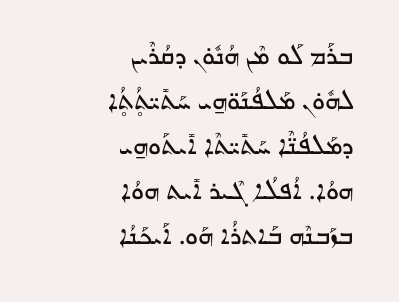ܒܪܰܡ ܠܰܘ ܡܶܢ ܗܳܢܽܘ̇ܢ ܕܩܳܪܶܝܢ ܠܗܽܘ̇ܢ ܡܰܠܦܳܢܰܘ̈ܗ̱ܝ ܚܰܬܺܝ̈ܬ̥ܳܬ̥ܳܐ ܕܡܰܠܦܳܢ̈ܶܐ ܚܰܬܺܝ̈ܬܶܐ ܐܺܝܬܰܘܗ̱ܝ ܗܘܳܐ. ܐܳܦܠܳܐ ܓܶܝܪ ܐܺܝܬ ܗܘܳܐ ܒܙܰܒܢܶܗ ܒܰܐܬܪܳܐ ܗܰܘ. ܐܰܝܟܰܢܳܐ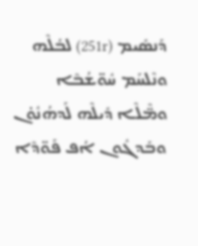ܕܰܢܣܺܝܡ (251r) ܠܒܳܠܶܗ ܘܢܶܠܚܰܡ ܚܽܘ̈ܫܳܒܶܐ ܘܡ̈ܶܠܶܐ ܕܺܝܠܶܗ ܠܰܕܗܳܢܽܘ̇ܢ ܘܒܰܕܓܽܘܢ ܐܳܦ ܦܰܘ̈ܕܶܐ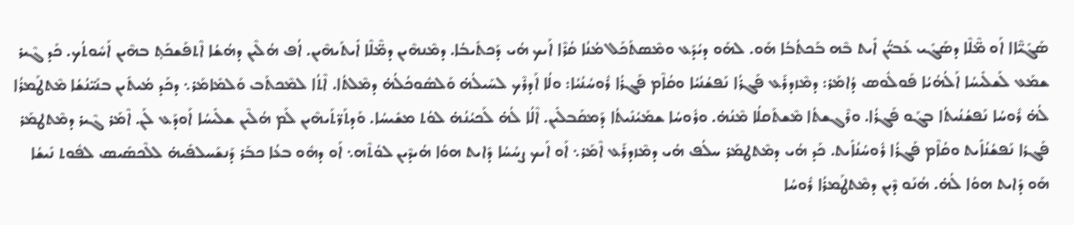ܣܰܓܺܝ̈ܶܐܐ ܐܰܘ ܡ̈ܶܠܶܐ ܕܣܰܓܺܝ ܥܰܒܝ̈ܳܢ ܐܺܝܬ ܒܶܗ ܒܰܟܬܳܒܳܐ ܗܰܘ. ܠܗܰܘ ܕܝܳܕܰܥ ܘܡܶܣܬܰܟܰܠ ܡܳܢܳܐ ܩܳܪܶܐ ܐܰܝܟ ܗܳܝ ܕܰܟܬܺܝܒܳܐ. ܕܡܶܢܗܶܝܢ ܕܡ̈ܶܠܶܐ ܐܺܝܬܰܝܗܶܝܢ. ܐܳܦ ܗܳܠܶܝܢ ܕܗܳܫܳܐ ܐܶܬܦܰܫܟܰܬ̥ ܒܗܶܝܢ ܐܰܚܽܘܬܳܟ. ܟܰܕ ܓܶܝܪ ܫܡܰܥ ܠܰܫܠܺܝܚܳܐ ܐܰܠܳܗܳܝܳܐ ܦܰܘܠܽܘܣ ܕܳܐܡܰܪ: ܕܡܶܙܕܪܰܥ ܦܰܓܪܳܐ ܢܰܦܫܳܢܳܝܳܐ ܘܩܳܐܶܡ ܦܰܓܪܳܐ ܪܽܘܚܳܢܳܝܳܐ: ܘܠܳܐ ܐܰܕܪܶܟ ܠܚܰܝܠܳܗ̇ ܘܰܠܣܽܘܟܳܠܳܗ̇ ܕܡܶܠܬܳܐ. ܐܶܬܳܐ ܠܡܶܟܬܰܒ ܘܰܠܡܺܐܡܰܪ܆ ܕܟܰܕ ܡܳܝܬܺܝܢ ܒܢܰܝ̈ܢܳܫܳܐ ܡܶܬܛܰܡܪܳܐ ܠܳܗ̇ ܪܽܘܚܳܐ ܢܰܦܫܳܢܳܝܬܳܐ ܒܓܰܘ ܦܰܓܪܳܐ. ܘܪܶܓܫܬܳܐ ܡܶܫܬܰܩܠܳܐ ܡܶܢܳܗ̇. ܘܪܽܘܚܳܐ ܫܡܰܝܳܢܺܝܬܳܐ ܕܰܡܩܰܒܠܺܝܢ. ܐܶܠܳܐ ܠܳܗ̇ ܠܰܟܝܳܢܳܗ̇ ܠܘܳܬ ܡܫܺܝܚܳܐ. ܘܰܕܬܰܪ̈ܬܰܝܗܶܝܢ ܠܰܡ ܗܳܠܶܝܢ ܫܠܺܝܚܳܐ ܐܰܘܕܰܥ ܠܰܢ. ܐܶܡܰܪ ܓܶܝܪ ܕܡܶܬܛܡܰܪ ܦܰܓܖܳܐ ܢܰܦܫܳܢܳܐܺܝܬ ܘܩܳܐܶܡ ܦܰܓܪܳܐ ܪܽܘܚܳܢܳܐܺܝܬ. ܟܰܕ ܗܳܝ ܕܡܶܬܛܡܰܪ ܚܠܳܦ ܗܳܝ ܕܡܶܙܕܪܰܥ ܐܶܡܰܪ܆ ܐܰܘ ܐܰܝܟ ܨܚܳܚܳܐ ܕܺܐܝܬ ܗܘܳܐ ܗܳܝܕܶܝܢ ܠܘܳܬܶܗ܆ ܐܰܘ ܕܗܽܘ ܒܥܳܐ ܟܒܰܪ ܕܰܢܫܰܚܠܦܺܝܗ̇ ܠܠܶܟܣܺܝܣ ܠܦܽܘܬ ܢܺܝܫܳܐ ܗܰܘ ܕܺܐܝܬ ܗܘܳܐ ܠܳܗ̇. ܗܳܢܰܘ ܕܶܝܢ ܕܡܶܬܛܰܡܪܳܐ ܪܽܘܚܳܐ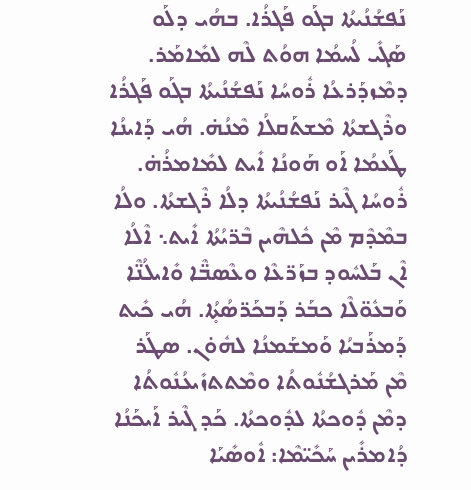ܢܰܦܫܳܢܳܝܬܳܐ ܒܓܰܘ ܦܰܓܪܳܐ. ܒܗܳܝ ܕܠܰܘ ܣܰܓܺܝ ܠܳܚܡܳܐ ܗܘܳܬ ܠܶܗ ܠܡܺܐܡܰܪ. ܕܡܶܙܕܰܪܥܳܐ ܪܽܘܚܳܐ ܢܰܦܫܳܢܳܝܬܳܐ ܒܓܰܘ ܦܰܓܪܳܐ ܘܪܶܓܫܬܳܐ ܡܶܫܬܰܩܠܳܐ ܡܶܢܳܗ̇. ܗܳܝ ܕܰܐܝܢܳܐ ܛܰܥܡܳܐ ܐܰܘ ܗܰܘܢܳܐ ܐܺܝܬ ܠܡܺܐܡܪܳܗ̇. ܪܽܘܚܳܐ ܓܶܝܪ ܢܰܦܫܳܢܳܝܬܳܐ ܕܠܳܐ ܪܶܓܫܬܳܐ. ܘܠܳܐ ܒܡܶܕܶܡ ܡܶܢ ܟܽܠܗܶܝܢ ܒܶܪ̈ܝܳܬܳܐ ܐܺܝܬ܆ ܐܶܠܳܐ ܐܶܢ ܒܰܠܚܽܘܕ ܒܙܰܪ̈ܥܶܐ ܘܥܶܣܒ̈ܶܐ ܘܺܐܝܠܳܢ̈ܶܐ ܘܰܒܥܽܘ̈ܠܶܐ ܟܒܰܪ ܕܰܒܟܰܪ̈ܣܳܬ̥ܳܐ. ܗܳܝ ܟܺܝܬ ܕܰܡܪܰܒܝܳܐ ܘܰܡܫܰܡܢܳܐ ܠܗܽܘ̇ܢ. ܣܛܰܪ ܡܶܢ ܡܰܪܓܫܳܢܽܘܬܳܐ ܘܡܶܬܬܙܺܝܥܳܢܽܘܬܳܐ ܕܡܶܢ ܕܽܘܟܬܳܐ ܠܕܽܘܟܬܳܐ. ܟܰܕ ܓܶܝܪ ܐܰܝܟܰܢܳܐ ܕܳܐܡܪܺܝܢ ܚܰܟܺܝ̈ܡܶܐ: ܐܽܘܣܺܝܰܐ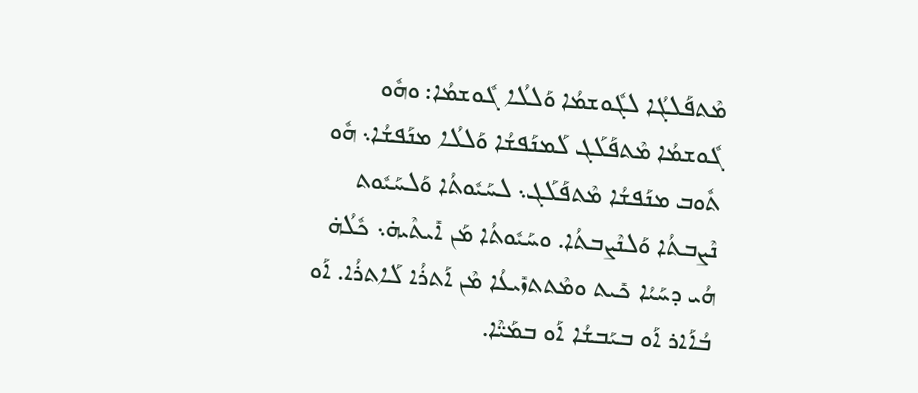ܡܶܬܦܰܠܓܳܐ ܠܓܽܘܫܡܳܐ ܘܰܠܠܳܐ ܓܽܘܫܡܳܐ: ܘܗܽܘ ܓܽܘܫܡܳܐ ܡܶܬܦܰܠܰܓ ܠܰܡܢܰܦܫܳܐ ܘܰܠܠܳܐ ܡܢܰܦܫܳܐ܆ ܗܽܘ ܬܽܘܒ ܡܢܰܦܫܳܐ ܡܶܬܦܰܠܰܓ܆ ܠܚܰܝܽܘܬܳܐ ܘܰܠܚܰܝܽܘܬ ܢܶܨܒܬܳܐ ܘܰܠܢܶܨܒܬܳܐ. ܘܚܰܝܽܘܬܳܐ ܡܰܢ ܐܺܝܬܶܝܗ̇܆ ܟܽܠܳܗ̇ ܗܳܝ ܕܚܰܝܳܐ ܟܺܝܬ ܘܡܶܬܬܙܺܝܥܳܐ ܡܶܢ ܐܰܬܪܳܐ ܠܰܐܬܪܳܐ. ܐܰܘ ܒܳܐܰܐܪ ܐܰܘ ܒܝܰܒܫܳܐ ܐܰܘ ܒܡܰܝ̈ܶܐ.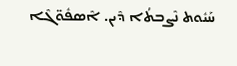ܚܰܝܽܘܬ ܢܶܨܒܬܳܐ ܕܶܝܢ. ܐܶܣܦܽܘ̈ܓܶܐ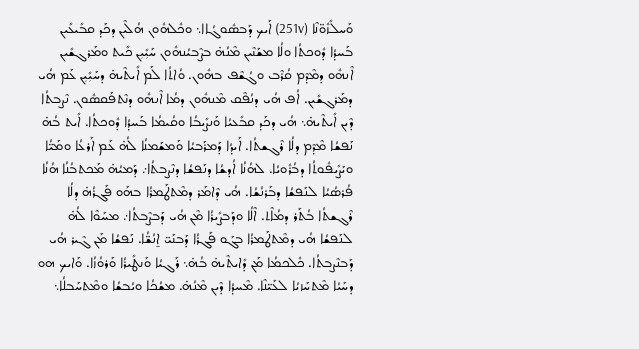ܘܰܚܠܺܙܽܘ̈ܢܶܐ (251v) ܐܰܝܟ ܕܰܒܣܽܘܓܳܐܐ܆ ܘܟܽܠܗܽܘܢ ܗܳܠܶܝܢ ܕܟܰܕ ܩܒܺܝܥܺܝܢ ܒܰܚܕܳܐ ܕܽܘܟܬܳܐ ܘܠܳܐ ܡܫܰܢܶܝܢ ܡܶܢܳܗ̇ ܒܨܶܒܝܳܢܗܽܘܢ ܚܰܝܼܺܝܼܢ ܟܺܝܬ ܘܡܰܪܓܫܺܝܢ ܐܶܢܗܽܘ ܕܡܶܕܶܡ ܩܳܪܶܒ ܘܓܳܫܶܦ ܒܗܽܘܢ. ܘܳܐܬܳܐ ܠܰܡ ܐܺܝܬܶܝܗ̇ ܕܚܰܝܼܺܝܼܢ ܥܰܡ ܗܳܝ ܕܡܰܪܓܫܺܝܢ. ܐܳܦ ܗܳܝ ܕܢܳܦܶܩ ܡܶܢܗܽܘܢ ܕܡܳܐ ܐܶܢܗܽܘ ܕܢܶܬܦܰܩܣܽܘܢ. ܢܶܨܒܬܳܐ ܕܶܝܢ ܐܺܝܬܶܝܗ̇܆ ܗܳܝ ܕܟܰܕ ܩܒܺܥܝܳܐ ܘܰܢܨܺܝܒܳܐ ܘܩܳܝܡܳܐ ܒܰܚܕܳܐ ܕܽܘܟܬܳܐ. ܐܺܝܬ ܒܳܗ̇ ܢܰܦܫܳܐ ܡܶܕܶܡ ܕܠܳܐ ܪܶܓܫܬܳܐ. ܐܰܝܕܳܐ ܕܰܡܪܰܒܝܳܐ ܘܰܡܫܰܡܢܳܐ ܠܳܗ̇ ܥܰܡ ܐܰܪܥܳܐ ܘܡܰܝ̈ܳܐ ܘܝܰܨܺܝܦܽܘܬܳܐ ܕܒܳܪܽܘܝܳܐ. ܠܗܳܢܳܐ ܐܳܕܫܳܐ ܕܢܰܦܫܳܐ ܕܢܶܨܒܬܳܐ܇ ܕܰܡܝܳܗ̇ ܡܰܟܬܒܳܢܳܐ ܗܳܢܳܐ ܦܳܪܣܳܝܳܐ ܠܢܰܦܫܳܐ ܕܒܰܪܢܳܫܳܐ. ܗܳܝ ܕܶܐܡܰܪ ܕܡܶܬܛܰܡܪܳܐ ܒܗܰܘ ܦܰܓܪܳܗ̇ ܕܠܳܐ ܪܶܓܫܬܳܐ ܒܳܬܰܪ ܕܡܳܐܶܬ. ܐܶܠܳܐ ܘܕܰܒܨܺܝܪܳܐ ܡܶܢ ܗܳܝ ܕܰܒܨܶܒܬܳܐ܇ ܡܚܰܘܶܐ ܠܳܗ̇ ܠܢܰܦܫܳܐ ܗܳܝ ܕܡܶܬܛܰܡܪܳܐ ܒܓܰܘ ܦܰܓܪܳܐ ܕܰܒܢܰܝ̈ ܐ̱ܢܳܫ̈ܳܐ. ܢܰܦܫܳܐ ܡܰܢ ܓܶܝܪ ܗܳܝ ܕܰܒܢܶܨܒܬܳܐ. ܟܽܠܟܡܳܐ ܡܰܢ ܕܺܐܝܬܶܝܗ̇ ܒܳܗ̇܆ ܪܰܓܝܳܐ ܘܰܢܛܺܝܪܳܐ ܘܰܪܘܳܙܳܐ. ܘܰܐܝܟ ܗܘ ܕܚܰܝܳܐ ܡܶܬܚܰܙܝܳܐ ܠܥܰܝ̈ܢܶܐ. ܡܶܚܕܳܐ ܕܶܝܢ ܡܶܢܳܗ̇. ܡܫܳܟܳܐ ܘܝܳܒܫܳܐ ܘܡܶܬܚܰܒܠܳܐ܆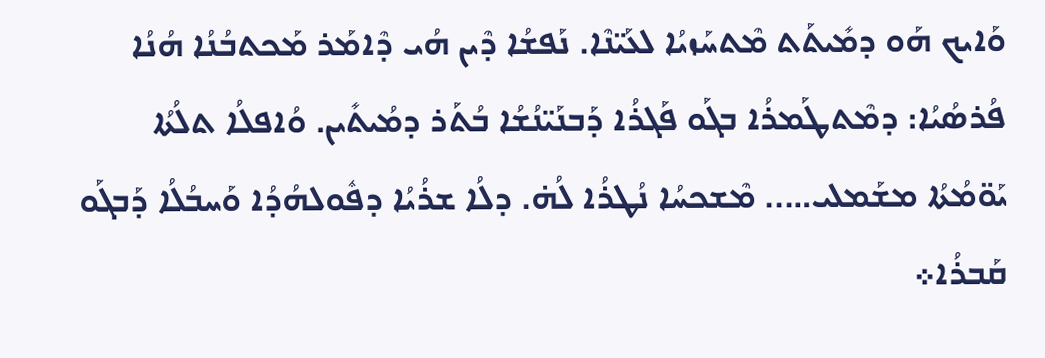ܘܰܐܝܟ ܗܰܘ ܕܡܺܝܬܰܬ ܡܶܬܚܰܙܝܳܐ ܠܥܰܝ̈ܢܶܐ. ܢܰܦܫܳܐ ܕܶܝܢ ܗܳܝ ܕܶܐܡܰܪ ܡܰܟܬܒܳܢܳܐ ܗܳܢܳܐ ܦܳܪܣܳܝܳܐ: ܕܡܶܬܛܰܡܪܳܐ ܒܓܰܘ ܦܰܓܪܳܐ ܕܰܒܢܰܝ̈ܢܳܫܳܐ ܒܳܬܰܪ ܕܡܳܝܬܺܝܢ. ܘܳܐܦܠܳܐ ܬܠܳܬܳܐ ܝܰܘ̈ܡܳܬܳܐ ܡܫܰܡܠܝ….. ܡܶܫܟܚܳܐ ܢܳܛܪܳܐ ܠܳܗ̇. ܕܠܳܐ ܫܪܳܝܳܐ ܕܦܽܘܠܗܳܕܳܐ ܘܰܚܒܳܠܳܐ ܕܰܒܓܰܘ ܩܰܒܪܳܐ܀